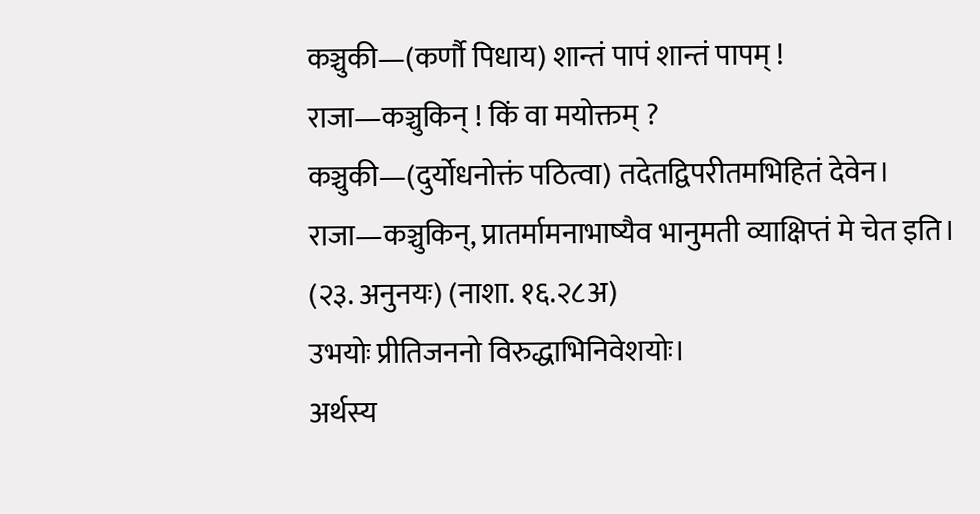कञ्चुकी—(कर्णौ पिधाय) शान्तं पापं शान्तं पापम् !
राजा—कञ्चुकिन् ! किं वा मयोक्तम् ?
कञ्चुकी—(दुर्योधनोक्तं पठित्वा) तदेतद्विपरीतमभिहितं देवेन।
राजा—कञ्चुकिन्, प्रातर्मामनाभाष्यैव भानुमती व्याक्षिप्तं मे चेत इति।
(२३. अनुनयः) (नाशा. १६.२८अ)
उभयोः प्रीतिजननो विरुद्धाभिनिवेशयोः।
अर्थस्य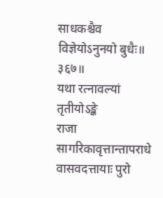साधकश्चैव विज्ञेयोऽनुनयो बुधैः॥ ३६७॥
यथा रत्नावल्यां तृतीयोऽङ्के
राजा सागरिकावृत्तान्तापराधे वासवदत्तायाः पुरो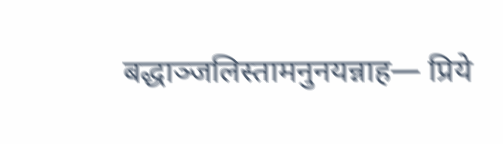बद्धाञ्जलिस्तामनुनयन्नाह— प्रिये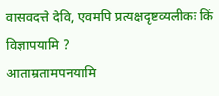वासवदत्ते देवि, एवमपि प्रत्यक्षदृष्टव्यलीकः किं विज्ञापयामि ?
आताम्रतामपनयामि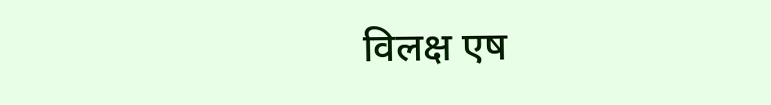विलक्ष एष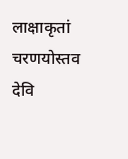लाक्षाकृतां चरणयोस्तव देवि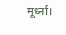मूर्ध्ना।